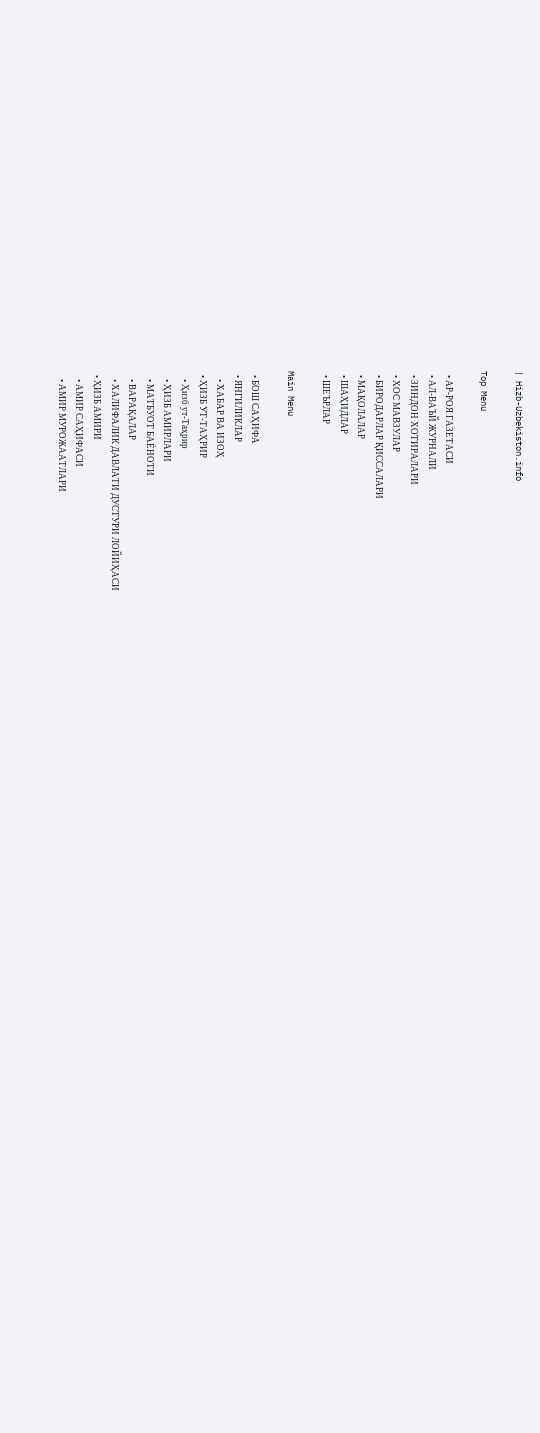| Hizb-Uzbekiston.info

Top Menu

  • АР-РОЯ ГАЗЕТАСИ
  • АЛ-ВАЪЙ ЖУРНАЛИ
  • ЗИНДОН ХОТИРАЛАРИ
  • ХОС МАВЗУЛАР
  • БИРОДАРЛАР ҚИССАЛАРИ
  • МАҚОЛАЛАР
  • ШАҲИДЛАР
  • ШЕЪРЛАР

Main Menu

  • БОШ САҲИФА
  • ЯНГИЛИКЛАР
    • ХАБАР ВА ИЗОҲ
  • ҲИЗБ УТ-ТАҲРИР
    • Ҳизб ут-Таҳрир
    • ҲИЗБ АМИРЛАРИ
    • МАТБУОТ БАЁНОТИ
    • ВАРАҚАЛАР
    • ХАЛИФАЛИК ДАВЛАТИ ДУСТУРИ ЛОЙИҲАСИ
  • ҲИЗБ АМИРИ
    • АМИР САҲИФАСИ
    • АМИР МУРОЖААТЛАРИ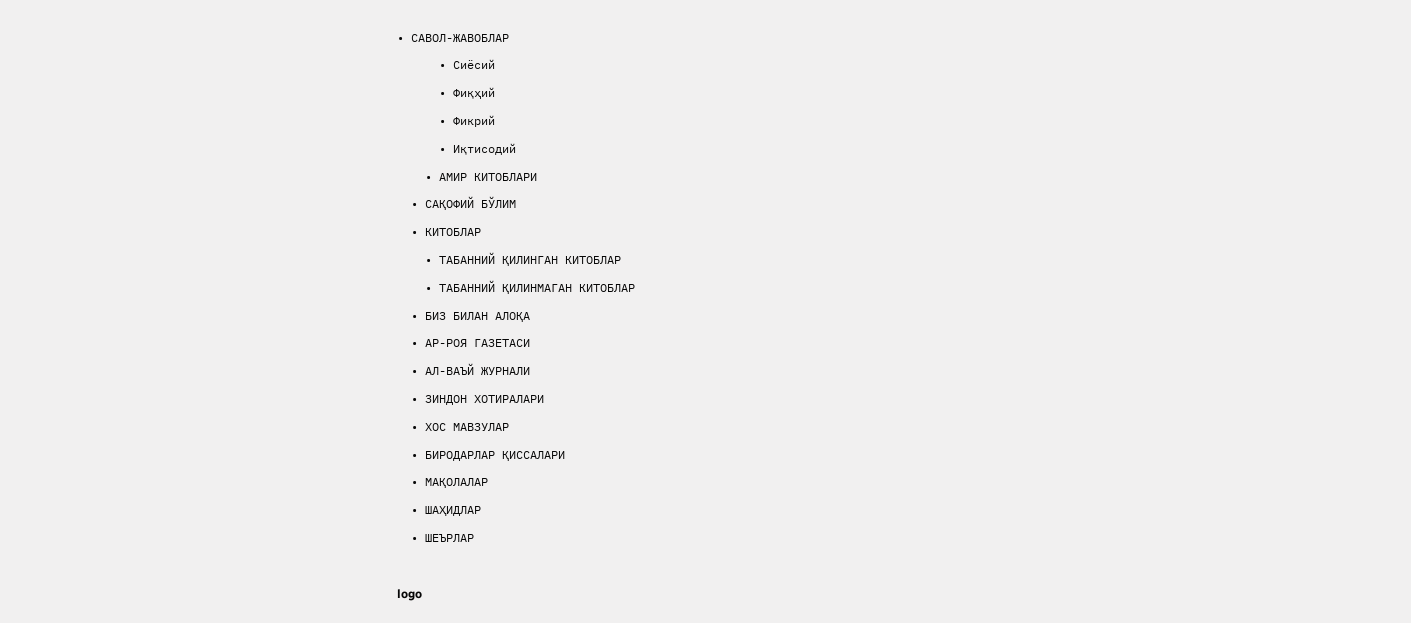• САВОЛ-ЖАВОБЛАР
      • Сиёсий
      • Фиқҳий
      • Фикрий
      • Иқтисодий
    • АМИР КИТОБЛАРИ
  • САҚОФИЙ БЎЛИМ
  • КИТОБЛАР
    • ТАБАННИЙ ҚИЛИНГАН КИТОБЛАР
    • ТАБАННИЙ ҚИЛИНМАГАН КИТОБЛАР
  • БИЗ БИЛАН АЛОҚА
  • АР-РОЯ ГАЗЕТАСИ
  • АЛ-ВАЪЙ ЖУРНАЛИ
  • ЗИНДОН ХОТИРАЛАРИ
  • ХОС МАВЗУЛАР
  • БИРОДАРЛАР ҚИССАЛАРИ
  • МАҚОЛАЛАР
  • ШАҲИДЛАР
  • ШЕЪРЛАР

logo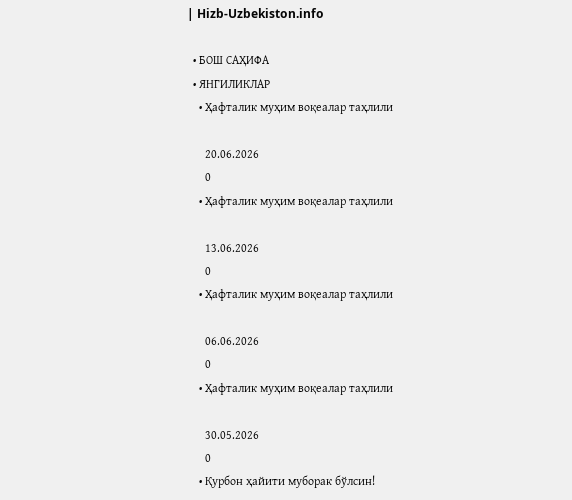| Hizb-Uzbekiston.info

  • БОШ САҲИФА
  • ЯНГИЛИКЛАР
    • Ҳафталик муҳим воқеалар таҳлили

      20.06.2026
      0
    • Ҳафталик муҳим воқеалар таҳлили

      13.06.2026
      0
    • Ҳафталик муҳим воқеалар таҳлили

      06.06.2026
      0
    • Ҳафталик муҳим воқеалар таҳлили

      30.05.2026
      0
    • Қурбон ҳайити муборак бўлсин!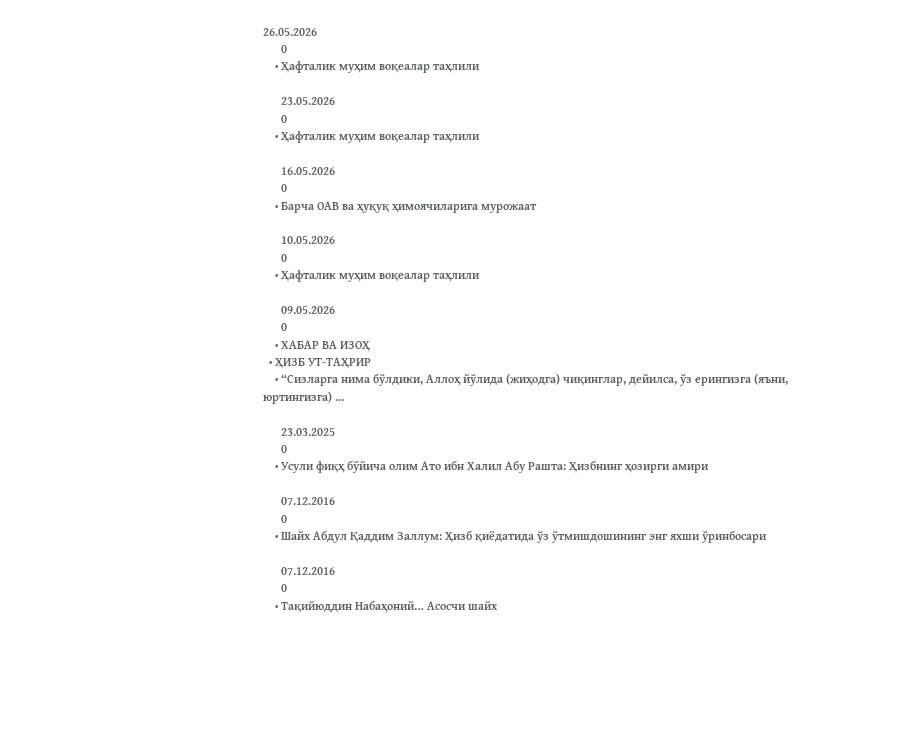26.05.2026
      0
    • Ҳафталик муҳим воқеалар таҳлили

      23.05.2026
      0
    • Ҳафталик муҳим воқеалар таҳлили

      16.05.2026
      0
    • Барча ОАВ ва ҳуқуқ ҳимоячиларига мурожаат

      10.05.2026
      0
    • Ҳафталик муҳим воқеалар таҳлили

      09.05.2026
      0
    • ХАБАР ВА ИЗОҲ
  • ҲИЗБ УТ-ТАҲРИР
    • “Сизларга нима бўлдики, Аллоҳ йўлида (жиҳодга) чиқинглар, дейилса, ўз ерингизга (яъни, юртингизга) ...

      23.03.2025
      0
    • Усули фиқҳ бўйича олим Ато ибн Халил Абу Рашта: Ҳизбнинг ҳозирги амири

      07.12.2016
      0
    • Шайх Абдул Қаддим Заллум: Ҳизб қиёдатида ўз ўтмишдошининг энг яхши ўринбосари

      07.12.2016
      0
    • Тақийюддин Набаҳоний… Асосчи шайх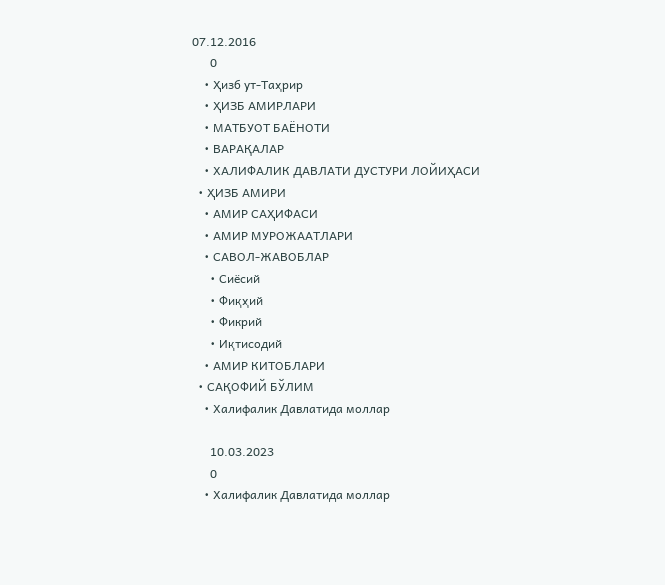07.12.2016
      0
    • Ҳизб ут-Таҳрир
    • ҲИЗБ АМИРЛАРИ
    • МАТБУОТ БАЁНОТИ
    • ВАРАҚАЛАР
    • ХАЛИФАЛИК ДАВЛАТИ ДУСТУРИ ЛОЙИҲАСИ
  • ҲИЗБ АМИРИ
    • АМИР САҲИФАСИ
    • АМИР МУРОЖААТЛАРИ
    • САВОЛ-ЖАВОБЛАР
      • Сиёсий
      • Фиқҳий
      • Фикрий
      • Иқтисодий
    • АМИР КИТОБЛАРИ
  • САҚОФИЙ БЎЛИМ
    • Халифалик Давлатида моллар

      10.03.2023
      0
    • Халифалик Давлатида моллар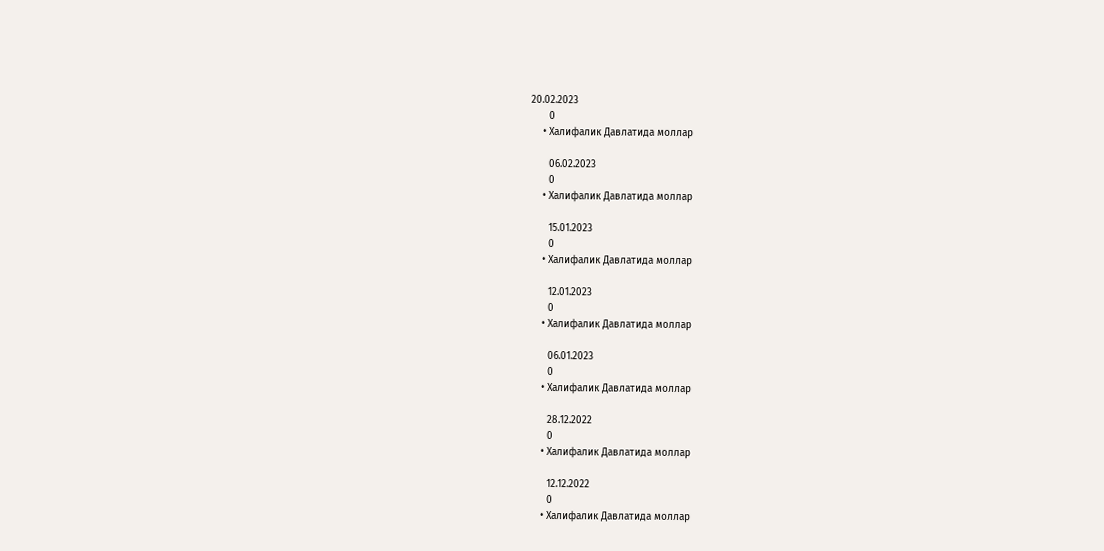20.02.2023
      0
    • Халифалик Давлатида моллар

      06.02.2023
      0
    • Халифалик Давлатида моллар

      15.01.2023
      0
    • Халифалик Давлатида моллар

      12.01.2023
      0
    • Халифалик Давлатида моллар

      06.01.2023
      0
    • Халифалик Давлатида моллар

      28.12.2022
      0
    • Халифалик Давлатида моллар

      12.12.2022
      0
    • Халифалик Давлатида моллар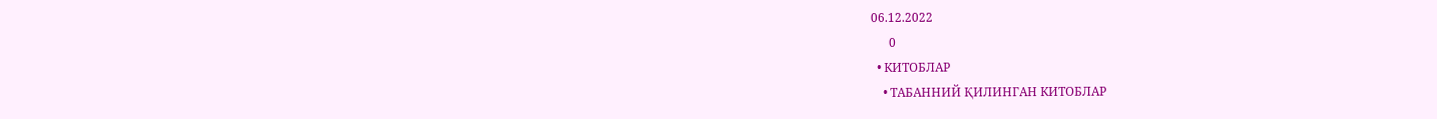06.12.2022
      0
  • КИТОБЛАР
    • ТАБАННИЙ ҚИЛИНГАН КИТОБЛАР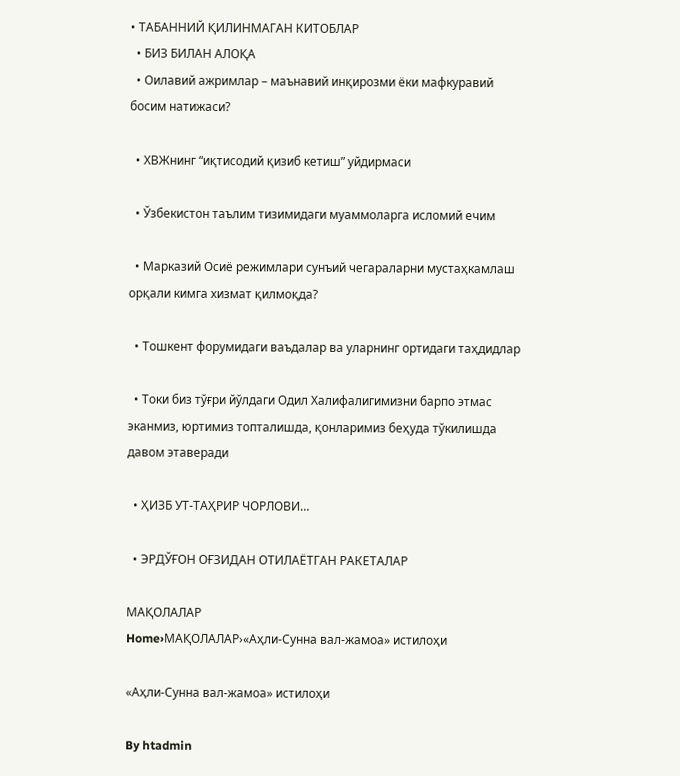• ТАБАННИЙ ҚИЛИНМАГАН КИТОБЛАР
  • БИЗ БИЛАН АЛОҚА
  • Оилавий ажримлар – маънавий инқирозми ёки мафкуравий босим натижаси?

  • ХВЖнинг “иқтисодий қизиб кетиш” уйдирмаси

  • Ўзбекистон таълим тизимидаги муаммоларга исломий ечим

  • Марказий Осиё режимлари сунъий чегараларни мустаҳкамлаш орқали кимга хизмат қилмоқда?

  • Тошкент форумидаги ваъдалар ва уларнинг ортидаги таҳдидлар

  • Токи биз тўғри йўлдаги Одил Халифалигимизни барпо этмас эканмиз, юртимиз топталишда, қонларимиз беҳуда тўкилишда давом этаверади

  • ҲИЗБ УТ-ТАҲРИР ЧОРЛОВИ…

  • ЭРДЎҒОН ОҒЗИДАН ОТИЛАЁТГАН РАКЕТАЛАР

МАҚОЛАЛАР
Home›МАҚОЛАЛАР›«Аҳли-Сунна вал-жамоа» истилоҳи

«Аҳли-Сунна вал-жамоа» истилоҳи

By htadmin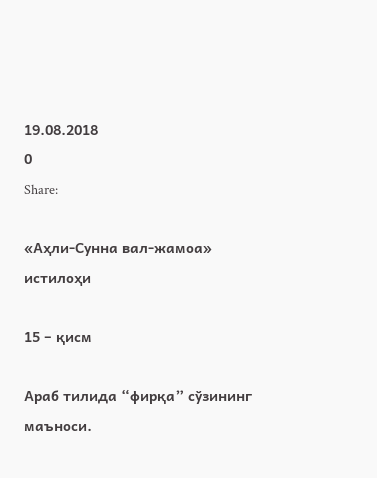19.08.2018
0
Share:

«Аҳли-Сунна вал-жамоа» истилоҳи

15 – қисм

Араб тилида “фирқа” сўзининг маъноси.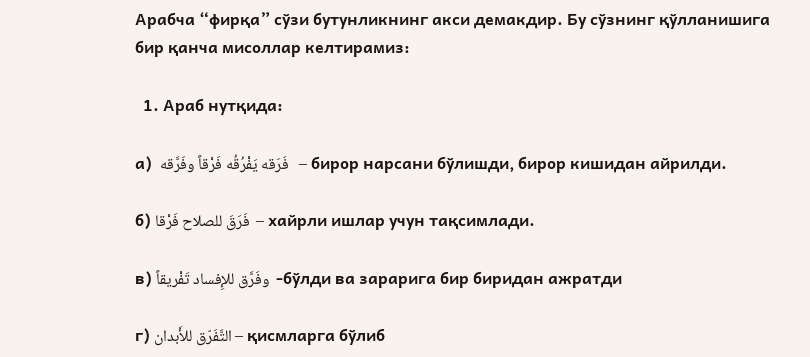Арабча “фирқа” сўзи бутунликнинг акси демакдир. Бу сўзнинг қўлланишига бир қанча мисоллар келтирамиз:

  1. Араб нутқида:

а)  فَرَقه يَفْرُقُه فَرْقاً وفَرَّقه   – бирор нарсани бўлишди, бирор кишидан айрилди.

б) فَرَقَ للصلاح فَرْقا  – хайрли ишлар учун тақсимлади.

в) وفَرَّق للإِفساد تَفْريقاً  -бўлди ва зарарига бир биридан ажратди

г) التَّفَرّق للأَبدان – қисмларга бўлиб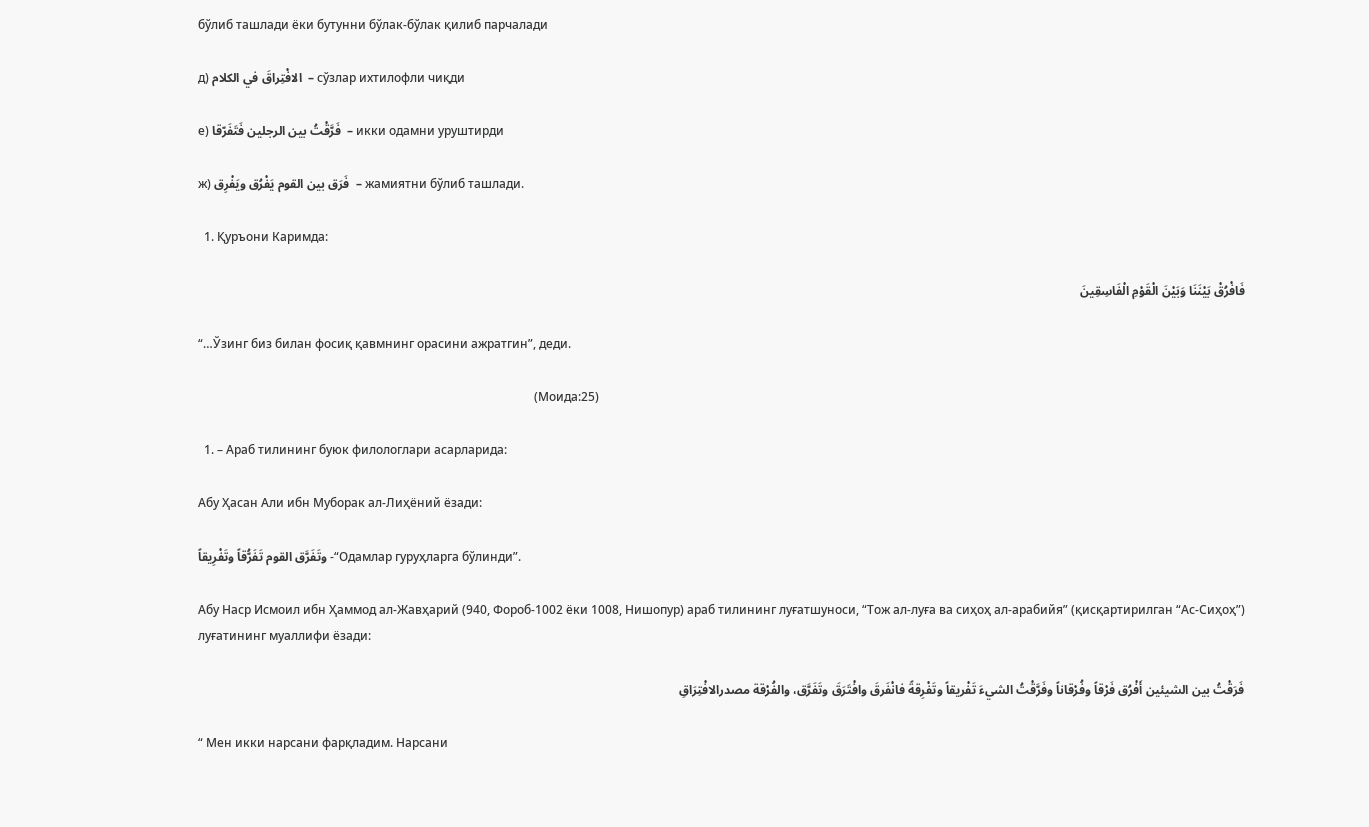бўлиб ташлади ёки бутунни бўлак-бўлак қилиб парчалади

д) الافْتِراقَ في الكلام  – сўзлар ихтилофли чиқди

е) فَرَّقْتُ بين الرجلين فَتَفَرّقا  – икки одамни уруштирди

ж) فَرَق بين القوم يَفْرُق ويَفْرِق  – жамиятни бўлиб ташлади.

  1. Қуръони Каримда:

فَافْرُقْ بَيْنَنَا وَبَيْنَ الْقَوْمِ الْفَاسِقِينَ

“…Ўзинг биз билан фосиқ қавмнинг орасини ажратгин”, деди.

                                                                                                                (Моида:25)

  1. – Араб тилининг буюк филологлари асарларида:

Абу Ҳасан Али ибн Муборак ал-Лиҳёний ёзади:

وتَفَرَّق القوم تَفَرُّقاً وتَفْرِيقاً -“Одамлар гуруҳларга бўлинди”.

Абу Наср Исмоил ибн Ҳаммод ал-Жавҳарий (940, Фороб-1002 ёки 1008, Нишопур) араб тилининг луғатшуноси, “Тож ал-луға ва сиҳоҳ ал-арабийя” (қисқартирилган “Ас-Сиҳоҳ”) луғатининг муаллифи ёзади:

فَرَقْتُ بين الشيئين أَفْرُق فَرْقاً وفُرْقاناً وفَرَّقْتُ الشيءَ تَفْريقاً وتَفْرِقةً فانْفَرقَ وافْتَرَقَ وتَفَرَّق، والفُرْقة مصدرالافْتِرَاقِ

“ Мен икки нарсани фарқладим. Нарсани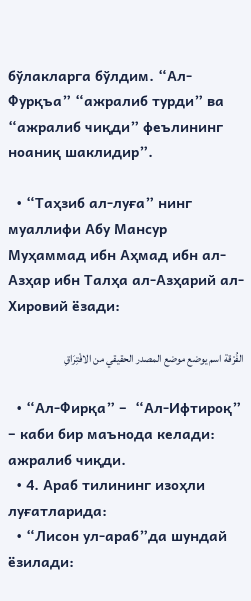бўлакларга бўлдим. “Ал-Фурқъа” “ажралиб турди” ва “ажралиб чиқди” феълининг ноаниқ шаклидир”.

  • “Таҳзиб ал-луға” нинг муаллифи Абу Мансур Муҳаммад ибн Аҳмад ибн ал-Азҳар ибн Талҳа ал-Азҳарий ал-Хировий ёзади:

الفُرْقة اسم يوضع موضع المصدر الحقيقي من الافْتِرَاقِ

  • “Ал-Фирқа” –  “Ал-Ифтироқ” – каби бир маънода келади: ажралиб чиқди.
  • 4. Араб тилининг изоҳли луғатларида:
  • “Лисон ул-араб”да шундай ёзилади: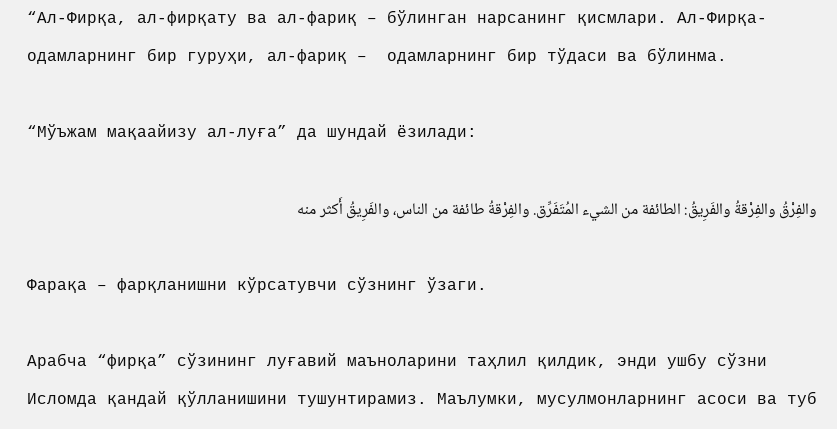“Ал-Фирқа, ал-фирқату ва ал-фариқ – бўлинган нарсанинг қисмлари. Ал-Фирқа- одамларнинг бир гуруҳи, ал-фариқ –  одамларнинг бир тўдаси ва бўлинма.

“Мўъжам мақаайизу ал-луға” да шундай ёзилади:

والفِرْقُ والفِرْقةُ والفَرِيقُ: الطائفة من الشيء المُتَفَرِّق. والفِرْقةُ طائفة من الناس، والفَرِيقُ أَكثر منه

Фарақа – фарқланишни кўрсатувчи сўзнинг ўзаги.

Арабча “фирқа” сўзининг луғавий маъноларини таҳлил қилдик, энди ушбу сўзни Исломда қандай қўлланишини тушунтирамиз. Маълумки, мусулмонларнинг асоси ва туб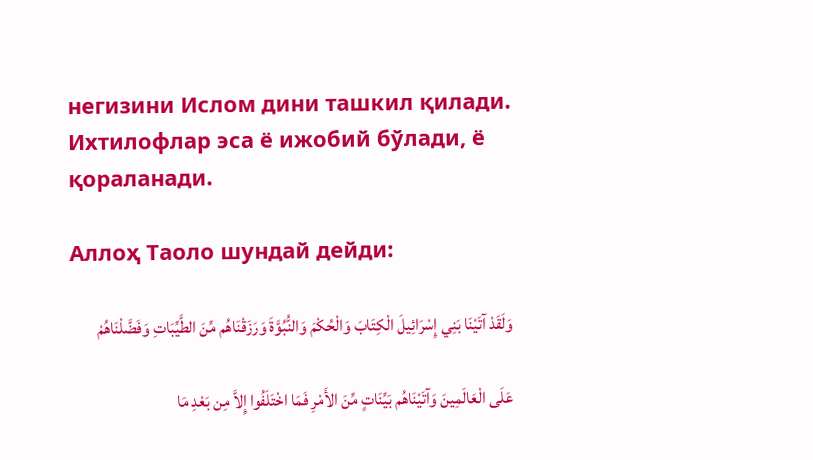негизини Ислом дини ташкил қилади. Ихтилофлар эса ё ижобий бўлади, ё қораланади.

Аллоҳ Таоло шундай дейди:

وَلَقَدْ آتَيْنَا بَنِي إِسْرَائِيلَ الْكِتَابَ وَالْحُكْمَ وَالنُّبُوَّةَ وَرَزَقْنَاهُم مِّنَ الطَّيِّبَاتِ وَفَضَّلْنَاهُمْ

عَلَى الْعَالَمِينَ وَآتَيْنَاهُم بَيِّنَاتٍ مِّنَ الأَمْرِ فَمَا اخْتَلَفُوا إِلاَّ مِن بَعْدِ مَا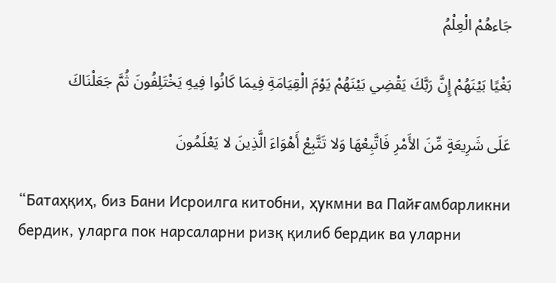جَاءهُمْ الْعِلْمُ

بَغْيًا بَيْنَهُمْ إِنَّ رَبَّكَ يَقْضِي بَيْنَهُمْ يَوْمَ الْقِيَامَةِ فِيمَا كَانُوا فِيهِ يَخْتَلِفُونَ ثُمَّ جَعَلْنَاكَ

عَلَى شَرِيعَةٍ مِّنَ الأَمْرِ فَاتَّبِعْهَا وَلا تَتَّبِعْ أَهْوَاءَ الَّذِينَ لا يَعْلَمُونَ

“Батаҳқиҳ, биз Бани Исроилга китобни, ҳукмни ва Пайғамбарликни бердик, уларга пок нарсаларни ризқ қилиб бердик ва уларни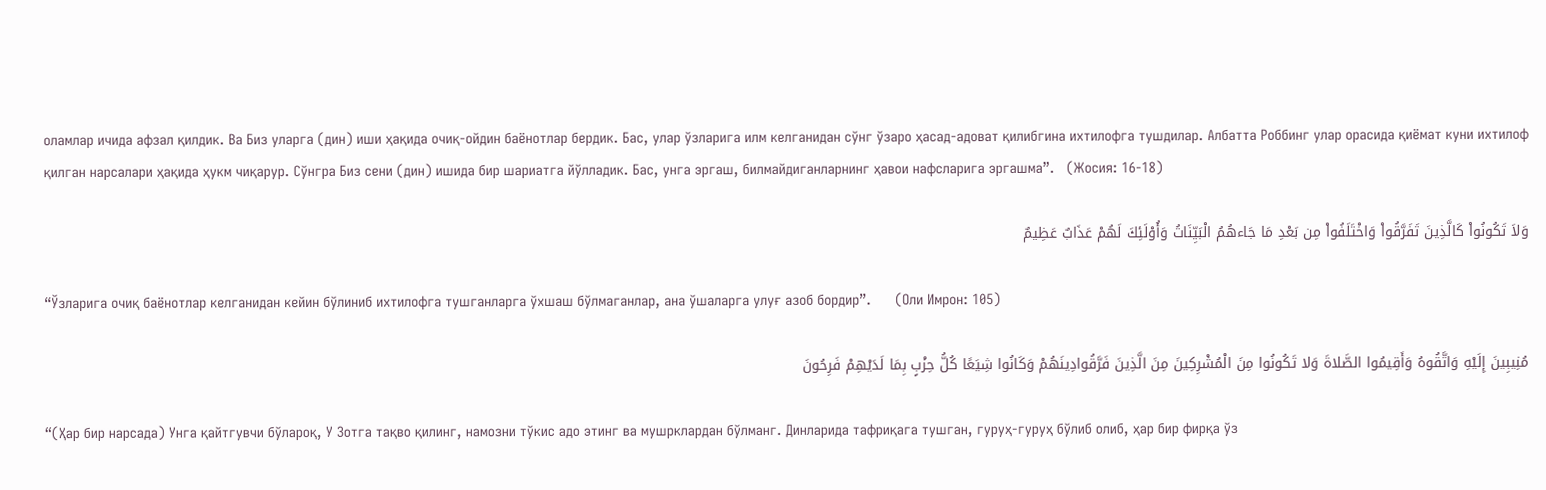оламлар ичида афзал қилдик. Ва Биз уларга (дин) иши ҳақида очиқ-ойдин баёнотлар бердик. Бас, улар ўзларига илм келганидан сўнг ўзаро ҳасад-адоват қилибгина ихтилофга тушдилар. Албатта Роббинг улар орасида қиёмат куни ихтилоф қилган нарсалари ҳақида ҳукм чиқарур. Сўнгра Биз сени (дин) ишида бир шариатга йўлладик. Бас, унга эргаш, билмайдиганларнинг ҳавои нафсларига эргашма”.   (Жосия: 16-18)

وَلاَ تَكُونُواْ كَالَّذِينَ تَفَرَّقُواْ وَاخْتَلَفُواْ مِن بَعْدِ مَا جَاءهُمُ الْبَيِّنَاتُ وَأُوْلَئِكَ لَهُمْ عَذَابٌ عَظِيمٌ

“Ўзларига очиқ баёнотлар келганидан кейин бўлиниб ихтилофга тушганларга ўхшаш бўлмаганлар, ана ўшаларга улуғ азоб бордир”.      (Оли Имрон: 105)

مُنِيبِينَ إِلَيْهِ وَاتَّقُوهُ وَأَقِيمُوا الصَّلاةَ وَلا تَكُونُوا مِنَ الْمُشْرِكِينَ مِنَ الَّذِينَ فَرَّقُوادِينَهُمْ وَكَانُوا شِيَعًا كُلُّ حِزْبٍ بِمَا لَدَيْهِمْ فَرِحُونَ

“(Ҳар бир нарсада) Унга қайтгувчи бўлароқ, У Зотга тақво қилинг, намозни тўкис адо этинг ва мушрклардан бўлманг. Динларида тафриқага тушган, гуруҳ-гуруҳ бўлиб олиб, ҳар бир фирқа ўз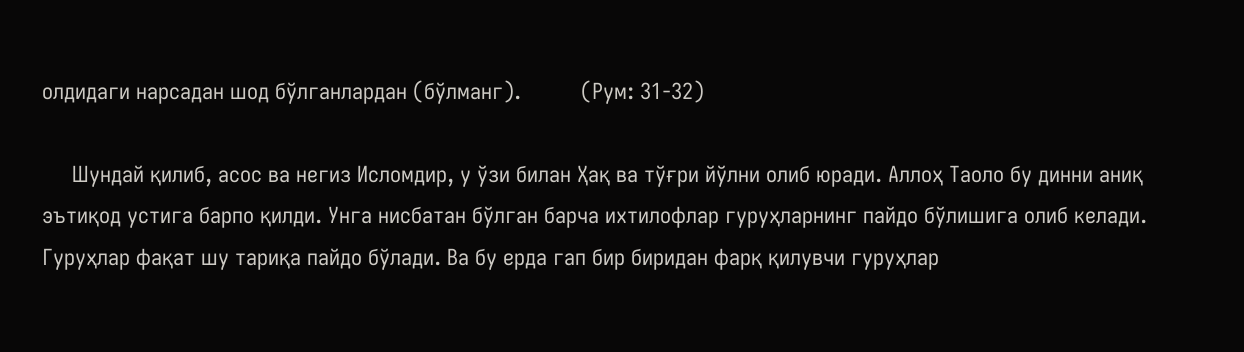олдидаги нарсадан шод бўлганлардан (бўлманг).          (Рум: 31-32)

     Шундай қилиб, асос ва негиз Исломдир, у ўзи билан Ҳақ ва тўғри йўлни олиб юради. Аллоҳ Таоло бу динни аниқ эътиқод устига барпо қилди. Унга нисбатан бўлган барча ихтилофлар гуруҳларнинг пайдо бўлишига олиб келади. Гуруҳлар фақат шу тариқа пайдо бўлади. Ва бу ерда гап бир биридан фарқ қилувчи гуруҳлар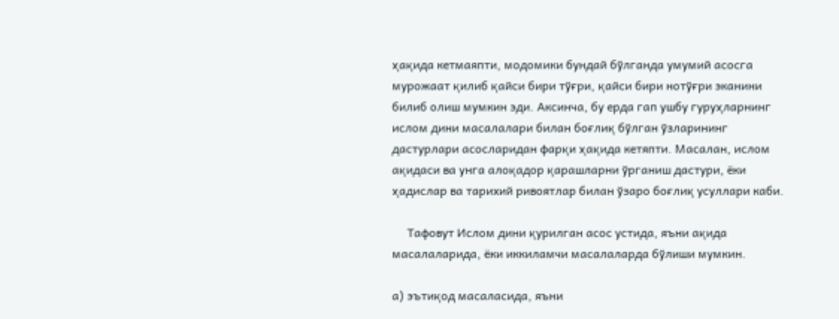ҳақида кетмаяпти, модомики бундай бўлганда умумий асосга мурожаат қилиб қайси бири тўғри, қайси бири нотўғри эканини билиб олиш мумкин эди. Аксинча, бу ерда гап ушбу гуруҳларнинг ислом дини масалалари билан боғлиқ бўлган ўзларининг дастурлари асосларидан фарқи ҳақида кетяпти. Масалан, ислом ақидаси ва унга алоқадор қарашларни ўрганиш дастури, ёки ҳадислар ва тарихий ривоятлар билан ўзаро боғлиқ усуллари каби.

     Тафовут Ислом дини қурилган асос устида, яъни ақида масалаларида, ёки иккиламчи масалаларда бўлиши мумкин.

а) эътиқод масаласида, яъни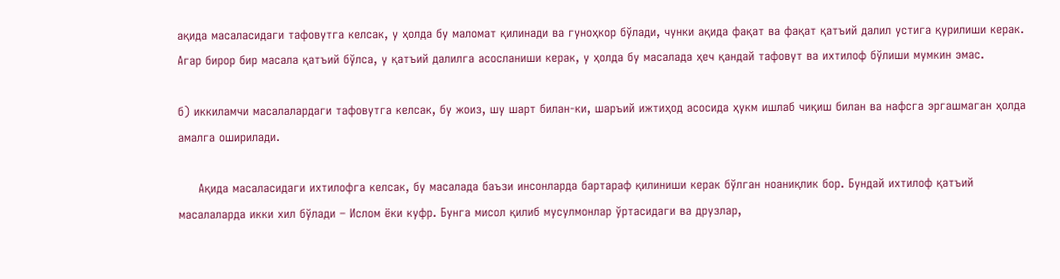ақида масаласидаги тафовутга келсак, у ҳолда бу маломат қилинади ва гуноҳкор бўлади, чунки ақида фақат ва фақат қатъий далил устига қурилиши керак. Агар бирор бир масала қатъий бўлса, у қатъий далилга асосланиши керак, у ҳолда бу масалада ҳеч қандай тафовут ва ихтилоф бўлиши мумкин эмас.

б) иккиламчи масалалардаги тафовутга келсак, бу жоиз, шу шарт билан-ки, шаръий ижтиҳод асосида ҳукм ишлаб чиқиш билан ва нафсга эргашмаган ҳолда амалга оширилади.

     Ақида масаласидаги ихтилофга келсак, бу масалада баъзи инсонларда бартараф қилиниши керак бўлган ноаниқлик бор. Бундай ихтилоф қатъий масалаларда икки хил бўлади – Ислом ёки куфр. Бунга мисол қилиб мусулмонлар ўртасидаги ва друзлар,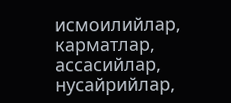исмоилийлар, карматлар, ассасийлар, нусайрийлар,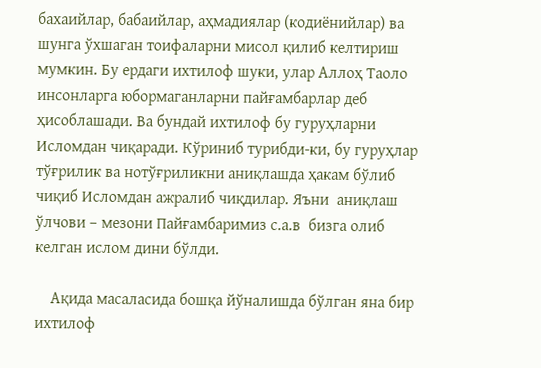бахаийлар, бабаийлар, аҳмадиялар (кодиёнийлар) ва шунга ўхшаган тоифаларни мисол қилиб келтириш мумкин. Бу ердаги ихтилоф шуки, улар Аллоҳ Таоло инсонларга юбормаганларни пайғамбарлар деб ҳисоблашади. Ва бундай ихтилоф бу гуруҳларни Исломдан чиқаради. Кўриниб турибди-ки, бу гуруҳлар тўғрилик ва нотўғриликни аниқлашда ҳакам бўлиб чиқиб Исломдан ажралиб чиқдилар. Яъни  аниқлаш ўлчови – мезони Пайғамбаримиз с.а.в  бизга олиб келган ислом дини бўлди.

    Ақида масаласида бошқа йўналишда бўлган яна бир ихтилоф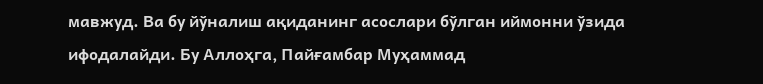мавжуд. Ва бу йўналиш ақиданинг асослари бўлган иймонни ўзида ифодалайди. Бу Аллоҳга, Пайғамбар Муҳаммад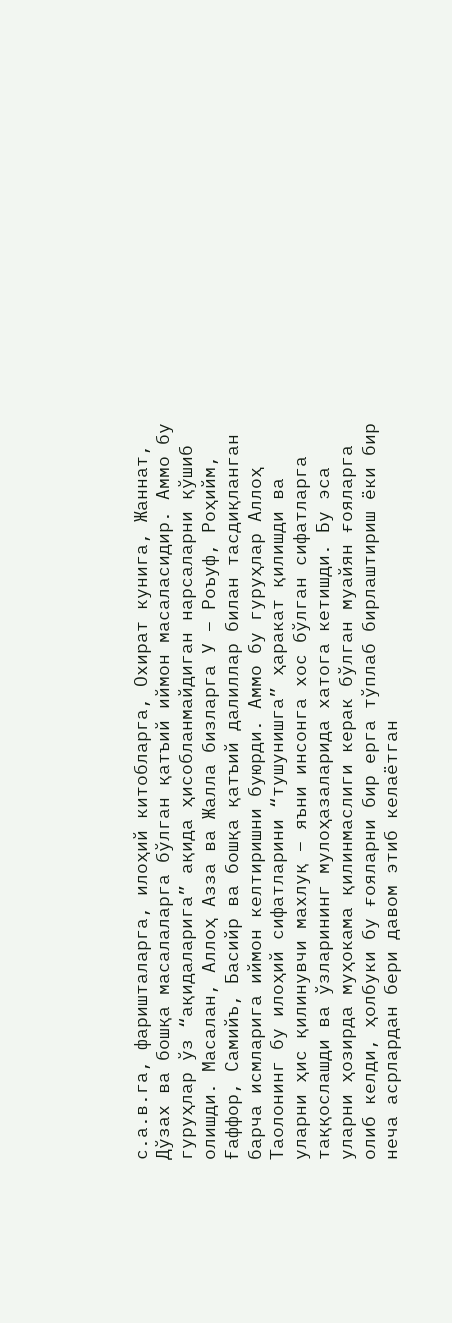с.а.в.га, фаришталарга, илоҳий китобларга, Охират кунига, Жаннат, Дўзах ва бошқа масалаларга бўлган қатъий иймон масаласидир. Аммо бу гуруҳлар ўз “ақидаларига” ақида ҳисобланмайдиган нарсаларни қўшиб олишди. Масалан, Аллоҳ Азза ва Жалла бизларга У – Роъуф, Роҳийм, Ғаффор, Самийъ, Басийр ва бошқа қатъий далиллар билан тасдиқланган барча исмларига иймон келтиришни буюрди. Аммо бу гуруҳлар Аллоҳ Таолонинг бу илоҳий сифатларини “тушунишга” ҳаракат қилишди ва уларни ҳис қилинувчи махлуқ – яъни инсонга хос бўлган сифатларга таққослашди ва ўзларининг мулоҳазаларида хатога кетишди. Бу эса уларни ҳозирда муҳокама қилинмаслиги керак бўлган муайян ғояларга олиб келди, ҳолбуки бу ғояларни бир ерга тўплаб бирлаштириш ёки бир неча асрлардан бери давом этиб келаётган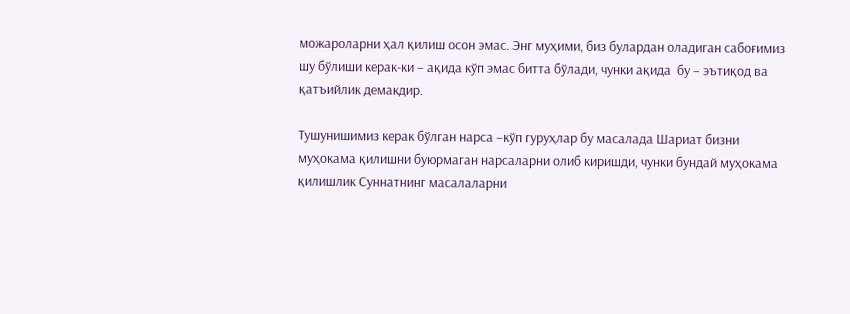можароларни ҳал қилиш осон эмас. Энг муҳими, биз булардан оладиган сабоғимиз шу бўлиши керак-ки – ақида кўп эмас битта бўлади, чунки ақида  бу – эътиқод ва қатъийлик демакдир.

Тушунишимиз керак бўлган нарса –кўп гуруҳлар бу масалада Шариат бизни муҳокама қилишни буюрмаган нарсаларни олиб киришди, чунки бундай муҳокама қилишлик Суннатнинг масалаларни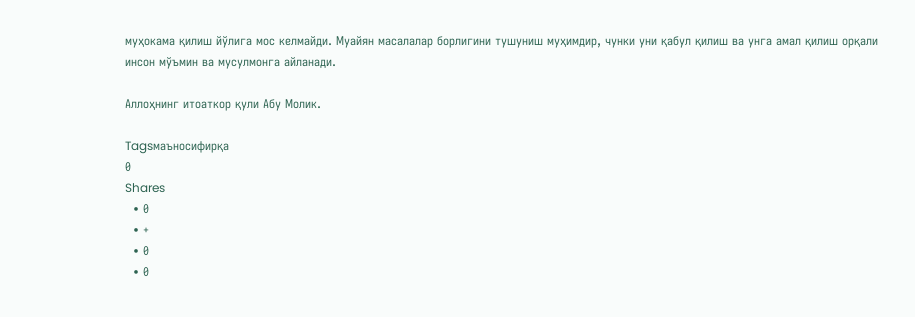муҳокама қилиш йўлига мос келмайди. Муайян масалалар борлигини тушуниш муҳимдир, чунки уни қабул қилиш ва унга амал қилиш орқали инсон мўъмин ва мусулмонга айланади.

Аллоҳнинг итоаткор қули Абу Молик.

Tagsмаъносифирқа
0
Shares
  • 0
  • +
  • 0
  • 0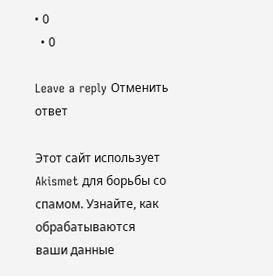• 0
  • 0

Leave a reply Отменить ответ

Этот сайт использует Akismet для борьбы со спамом. Узнайте, как обрабатываются ваши данные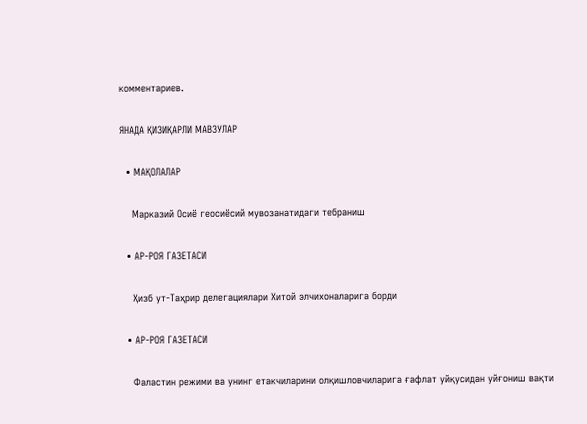комментариев.

ЯНАДА ҚИЗИҚАРЛИ МАВЗУЛАР

  • МАҚОЛАЛАР

    Марказий Осиё геосиёсий мувозанатидаги тебраниш

  • АР-РОЯ ГАЗЕТАСИ

    Ҳизб ут-Таҳрир делегациялари Хитой элчихоналарига борди

  • АР-РОЯ ГАЗЕТАСИ

    Фаластин режими ва унинг етакчиларини олқишловчиларига ғафлат уйқусидан уйғониш вақти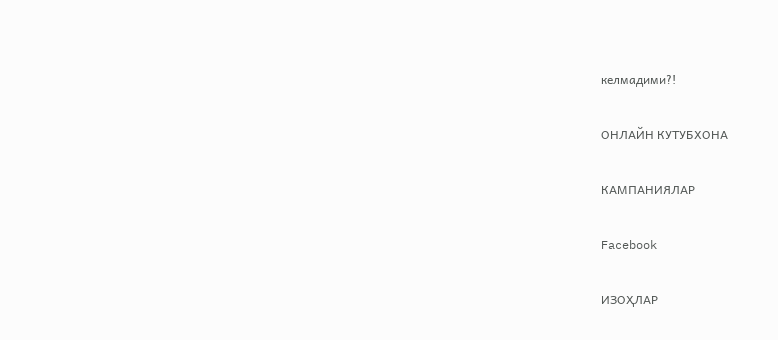келмадими?!

ОНЛАЙН КУТУБХОНА

КАМПАНИЯЛАР

Facebook

ИЗОҲЛАР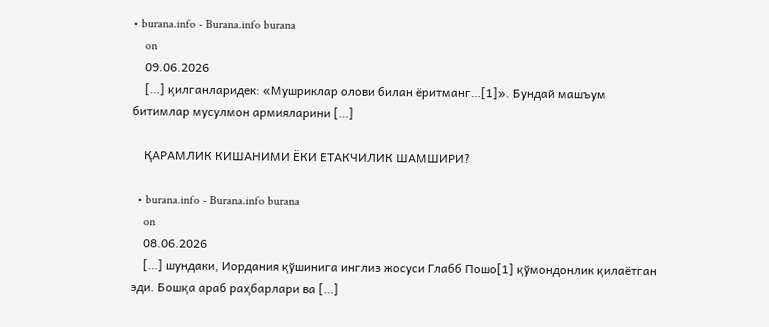• burana.info - Burana.info burana
    on
    09.06.2026
    […] қилганларидек: «Мушриклар олови билан ёритманг…[1]». Бундай машъум битимлар мусулмон армияларини […]

    ҚАРАМЛИК КИШАНИМИ ЁКИ ЕТАКЧИЛИК ШАМШИРИ?

  • burana.info - Burana.info burana
    on
    08.06.2026
    […] шундаки, Иордания қўшинига инглиз жосуси Глабб Пошо[1] қўмондонлик қилаётган эди. Бошқа араб раҳбарлари ва […]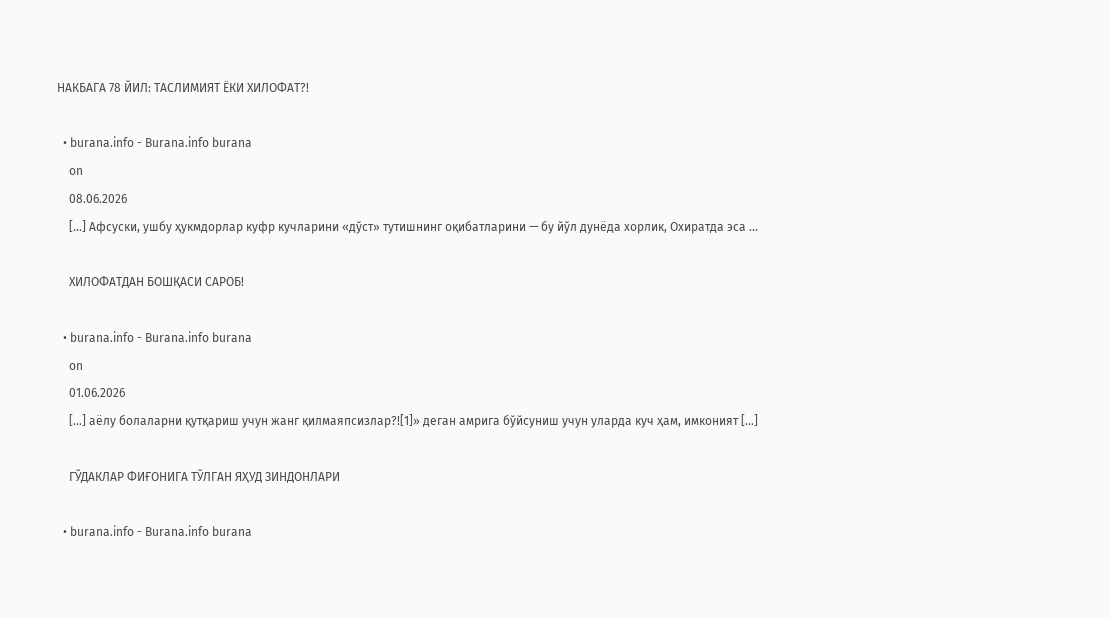НАКБАГА 78 ЙИЛ: ТАСЛИМИЯТ ЁКИ ХИЛОФАТ?!

  • burana.info - Burana.info burana
    on
    08.06.2026
    […] Афсуски, ушбу ҳукмдорлар куфр кучларини «дўст» тутишнинг оқибатларини — бу йўл дунёда хорлик, Охиратда эса ...

    ХИЛОФАТДАН БОШҚАСИ САРОБ!

  • burana.info - Burana.info burana
    on
    01.06.2026
    […] аёлу болаларни қутқариш учун жанг қилмаяпсизлар?![1]» деган амрига бўйсуниш учун уларда куч ҳам, имконият […]

    ГЎДАКЛАР ФИҒОНИГА ТЎЛГАН ЯҲУД ЗИНДОНЛАРИ

  • burana.info - Burana.info burana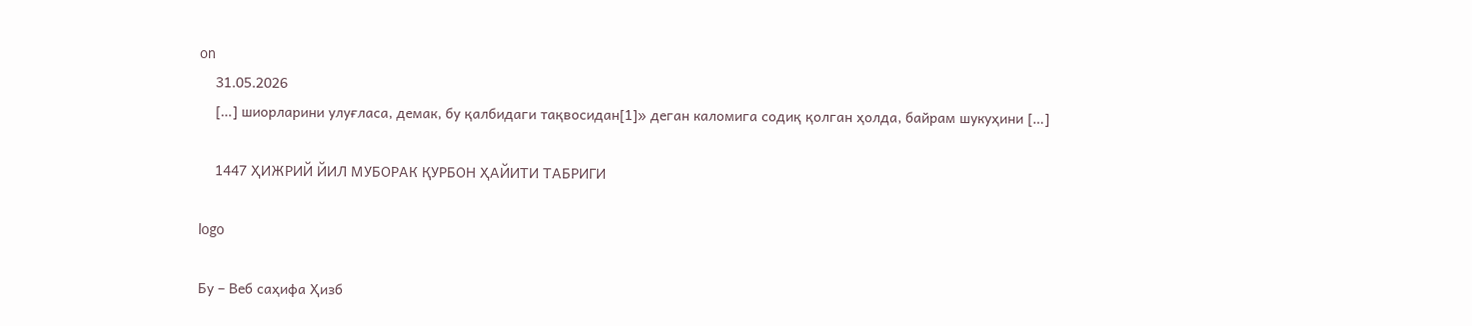on
    31.05.2026
    […] шиорларини улуғласа, демак, бу қалбидаги тақвосидан[1]» деган каломига содиқ қолган ҳолда, байрам шукуҳини […]

    1447 ҲИЖРИЙ ЙИЛ МУБОРАК ҚУРБОН ҲАЙИТИ ТАБРИГИ

logo

Бу – Веб саҳифа Ҳизб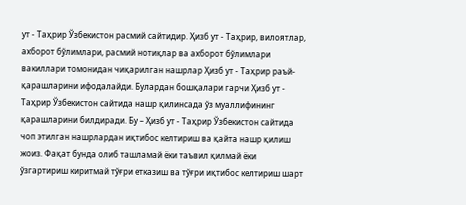ут - Таҳрир Ўзбекистон расмий сайтидир. Ҳизб ут - Таҳрир, вилоятлар, ахборот бўлимлари, расмий нотиқлар ва ахборот бўлимлари вакиллари томонидан чиқарилган нашрлар Ҳизб ут - Таҳрир раъй-қарашларини ифодалайди. Булардан бошқалари гарчи Ҳизб ут - Таҳрир Ўзбекистон сайтида нашр қилинсада ўз муаллифининг қарашларини билдиради. Бу – Ҳизб ут - Таҳрир Ўзбекистон сайтида чоп этилган нашрлардан иқтибос келтириш ва қайта нашр қилиш жоиз. Фақат бунда олиб ташламай ёки таъвил қилмай ёки ўзгартириш киритмай тўғри етказиш ва тўғри иқтибос келтириш шарт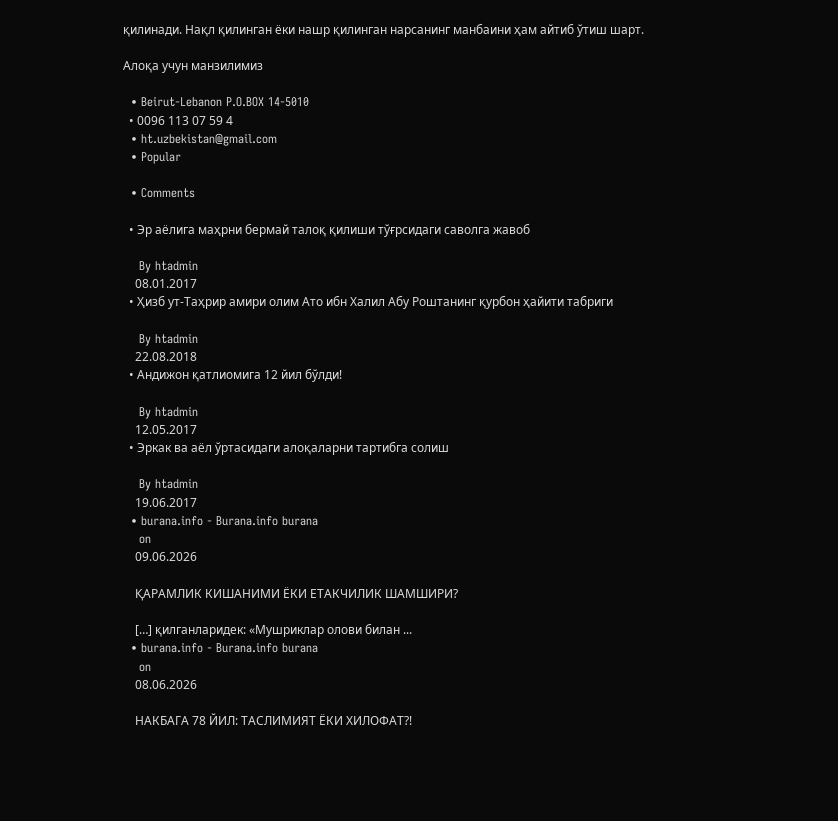қилинади. Нақл қилинган ёки нашр қилинган нарсанинг манбаини ҳам айтиб ўтиш шарт.

Алоқа учун манзилимиз

  • Beirut-Lebanon P.O.BOX 14-5010
  • 0096 113 07 59 4
  • ht.uzbekistan@gmail.com
  • Popular

  • Comments

  • Эр аёлига маҳрни бермай талоқ қилиши тўғрсидаги саволга жавоб

    By htadmin
    08.01.2017
  • Ҳизб ут-Таҳрир амири олим Ато ибн Халил Абу Роштанинг қурбон ҳайити табриги

    By htadmin
    22.08.2018
  • Андижон қатлиомига 12 йил бўлди!

    By htadmin
    12.05.2017
  • Эркак ва аёл ўртасидаги алоқаларни тартибга солиш

    By htadmin
    19.06.2017
  • burana.info - Burana.info burana
    on
    09.06.2026

    ҚАРАМЛИК КИШАНИМИ ЁКИ ЕТАКЧИЛИК ШАМШИРИ?

    […] қилганларидек: «Мушриклар олови билан ...
  • burana.info - Burana.info burana
    on
    08.06.2026

    НАКБАГА 78 ЙИЛ: ТАСЛИМИЯТ ЁКИ ХИЛОФАТ?!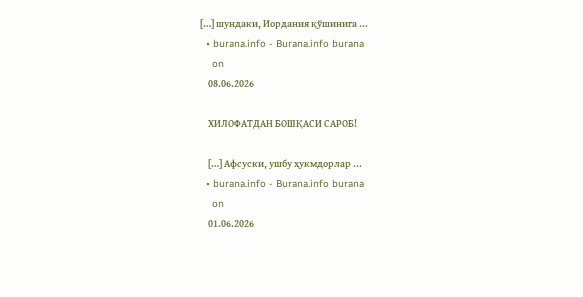[…] шундаки, Иордания қўшинига ...
  • burana.info - Burana.info burana
    on
    08.06.2026

    ХИЛОФАТДАН БОШҚАСИ САРОБ!

    […] Афсуски, ушбу ҳукмдорлар ...
  • burana.info - Burana.info burana
    on
    01.06.2026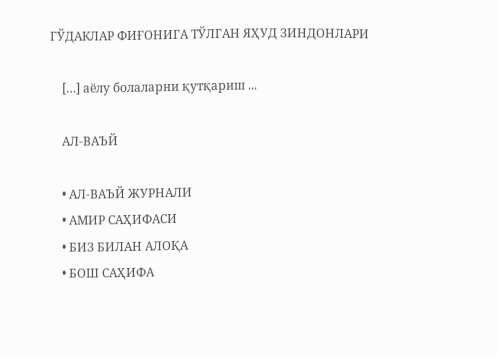ГЎДАКЛАР ФИҒОНИГА ТЎЛГАН ЯҲУД ЗИНДОНЛАРИ

    […] аёлу болаларни қутқариш ...

    АЛ-ВАЪЙ

    • АЛ-ВАЪЙ ЖУРНАЛИ
    • АМИР САҲИФАСИ
    • БИЗ БИЛАН АЛОҚА
    • БОШ САҲИФА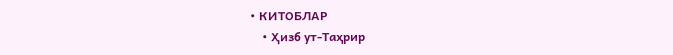• КИТОБЛАР
    • Ҳизб ут-Таҳрир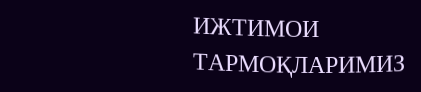ИЖТИМОИ ТАРМОҚЛАРИМИЗ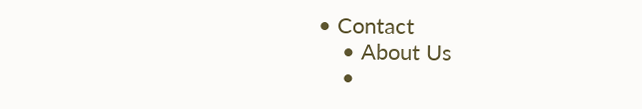• Contact
    • About Us
    •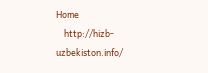Home
    http://hizb-uzbekiston.info/